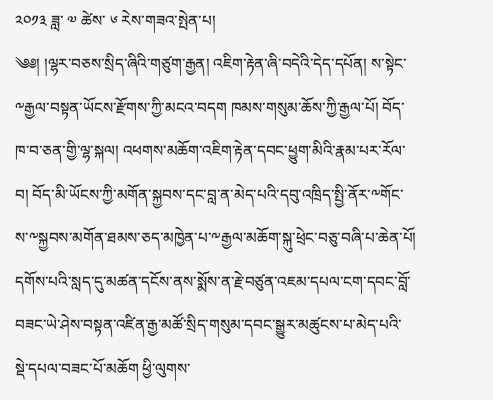༢༠༡༣ ཟླ་ ༧ ཚེས་ ༦ རེས་གཟའ་སྤེན་པ།
༄༅། །ལྷར་བཅས་སྲིད་ཞིའི་གཙུག་རྒྱན། འཇིག་རྟེན་ཞི་བདེའི་དེད་དཔོན། ས་སྟེང་༸རྒྱལ་བསྟན་ཡོངས་རྫོགས་ཀྱི་མངའ་བདག ཁམས་གསུམ་ཆོས་ཀྱི་རྒྱལ་པོ། བོད་ཁ་བ་ཅན་གྱི་ལྷ་སྐལ། འཕགས་མཆོག་འཇིག་རྟེན་དབང་ཕྱུག་མིའི་རྣམ་པར་རོལ་བ། བོད་མི་ཡོངས་ཀྱི་མགོན་སྐྱབས་དང་བླ་ན་མེད་པའི་དབུ་འཁྲིད་སྤྱི་ནོར་༸གོང་ས་༸སྐྱབས་མགོན་ཐམས་ཅད་མཁྱེན་པ་༸རྒྱལ་མཆོག་སྐུ་ཕྲེང་བཅུ་བཞི་པ་ཆེན་པོ། དགོས་པའི་སླད་དུ་མཚན་དངོས་ནས་སྨོས་ན་རྗེ་བཙུན་འཇམ་དཔལ་ངག་དབང་བློ་བཟང་ཡེ་ཤེས་བསྟན་འཛིན་རྒྱ་མཚོ་སྲིད་གསུམ་དབང་སྒྱུར་མཚུངས་པ་མེད་པའི་སྡེ་དཔལ་བཟང་པོ་མཆོག ཕྱི་ལུགས་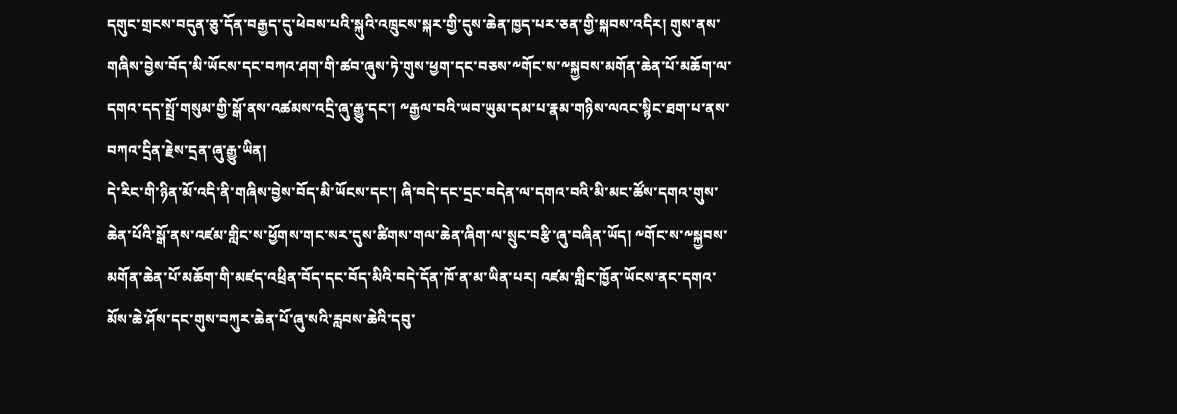དགུང་གྲངས་བདུན་ཅུ་དོན་བརྒྱད་དུ་ཕེབས་པའི་སྐུའི་འཁྲུངས་སྐར་གྱི་དུས་ཆེན་ཁྱད་པར་ཅན་གྱི་སྐབས་འདིར། གུས་ནས་གཞིས་བྱེས་བོད་མི་ཡོངས་དང་བཀའ་ཤག་གི་ཚབ་ཞུས་ཏེ་གུས་ཕྱག་དང་བཅས་༸གོང་ས་༸སྐྱབས་མགོན་ཆེན་པོ་མཆོག་ལ་དགའ་དད་སྤྲོ་གསུམ་གྱི་སྒོ་ནས་འཚམས་འདྲི་ཞུ་རྒྱུ་དང་། ༸རྒྱལ་བའི་ཡབ་ཡུམ་དམ་པ་རྣམ་གཉིས་ལའང་སྙིང་ཐག་པ་ནས་བཀའ་དྲིན་རྗེས་དྲན་ཞུ་རྒྱུ་ཡིན།
དེ་རིང་གི་ཉིན་མོ་འདི་ནི་གཞིས་བྱེས་བོད་མི་ཡོངས་དང་། ཞི་བདེ་དང་དྲང་བདེན་ལ་དགའ་བའི་མི་མང་ཚོས་དགའ་གུས་ཆེན་པོའི་སྒོ་ནས་འཛམ་གླིང་ས་ཕྱོགས་གང་སར་དུས་ཚིགས་གལ་ཆེན་ཞིག་ལ་སྲུང་བརྩི་ཞུ་བཞིན་ཡོད། ༸གོང་ས་༸སྐྱབས་མགོན་ཆེན་པོ་མཆོག་གི་མཛད་འཕྲིན་བོད་དང་བོད་མིའི་བདེ་དོན་ཁོ་ན་མ་ཡིན་པར། འཛམ་གླིང་ཁྱོན་ཡོངས་ནང་དགའ་མོས་ཆེ་ཤོས་དང་གུས་བཀུར་ཆེན་པོ་ཞུ་སའི་རླབས་ཆེའི་དབུ་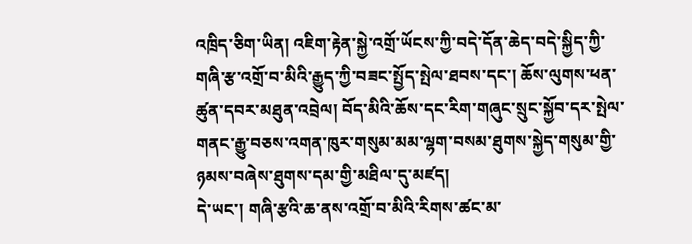འཁྲིད་ཅིག་ཡིན། འཇིག་རྟེན་སྐྱེ་འགྲོ་ཡོངས་ཀྱི་བདེ་དོན་ཆེད་བདེ་སྐྱིད་ཀྱི་གཞི་རྩ་འགྲོ་བ་མིའི་རྒྱུད་ཀྱི་བཟང་སྤྱོད་སྤེལ་ཐབས་དང་། ཆོས་ལུགས་ཕན་ཚུན་དབར་མཐུན་འབྲེལ། བོད་མིའི་ཆོས་དང་རིག་གཞུང་སྲུང་སྐྱོབ་དར་སྤེལ་གནང་རྒྱུ་བཅས་འགན་ཁུར་གསུམ་མམ་ལྷག་བསམ་ཐུགས་སྐྱེད་གསུམ་གྱི་ཉམས་བཞེས་ཐུགས་དམ་གྱི་མཐིལ་དུ་མཛད།
དེ་ཡང་། གཞི་རྩའི་ཆ་ནས་འགྲོ་བ་མིའི་རིགས་ཚང་མ་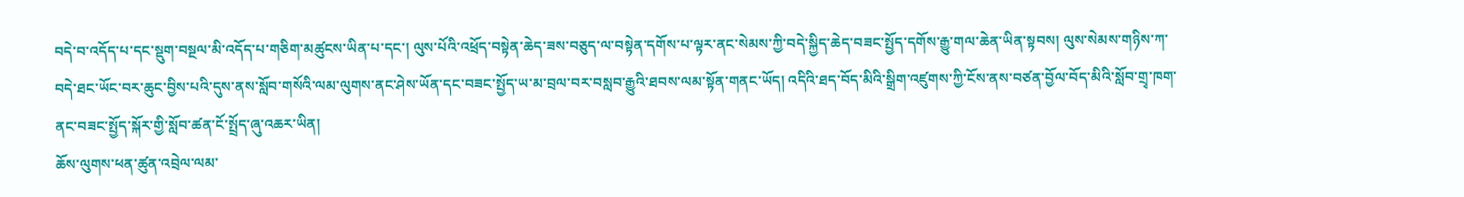བདེ་བ་འདོད་པ་དང་སྡུག་བསྔལ་མི་འདོད་པ་གཅིག་མཚུངས་ཡིན་པ་དང་། ལུས་པོའི་འཕྲོད་བསྟེན་ཆེད་ཟས་བཅུད་ལ་བསྟེན་དགོས་པ་ལྟར་ནང་སེམས་ཀྱི་བདེ་སྐྱིད་ཆེད་བཟང་སྤྱོད་དགོས་རྒྱུ་གལ་ཆེན་ཡིན་སྟབས། ལུས་སེམས་གཉིས་ཀ་བདེ་ཐང་ཡོང་བར་ཆུང་བྱིས་པའི་དུས་ནས་སློབ་གསོའི་ལམ་ལུགས་ནང་ཤེས་ཡོན་དང་བཟང་སྤྱོད་ཡ་མ་བྲལ་བར་བསླབ་རྒྱུའི་ཐབས་ལམ་སྟོན་གནང་ཡོད། འདིའི་ཐད་བོད་མིའི་སྒྲིག་འཛུགས་ཀྱི་ངོས་ནས་བཙན་བྱོལ་བོད་མིའི་སློབ་གྲྭ་ཁག་ནང་བཟང་སྤྱོད་སྐོར་གྱི་སློབ་ཚན་ངོ་སྤྲོད་ཞུ་འཆར་ཡིན།
ཆོས་ལུགས་ཕན་ཚུན་འབྲེལ་ལམ་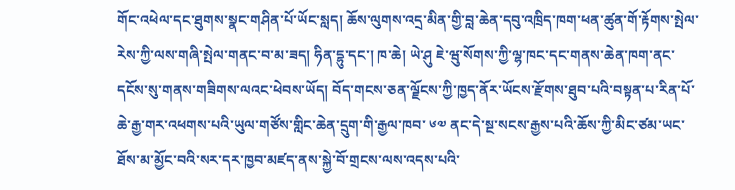གོང་འཕེལ་དང་ཐུགས་སྣང་གཤིན་པོ་ཡོང་སླད། ཆོས་ལུགས་འདྲ་མིན་གྱི་བླ་ཆེན་དབུ་འཁྲིད་ཁག་ཕན་ཚུན་གོ་རྟོགས་སྤེལ་རེས་ཀྱི་ལས་གཞི་སྤེལ་གནང་བ་མ་ཟད། ཧིན་དྷུ་དང་། ཁ་ཆེ། ཡེ་ཤུ ཇེ་ཝུ་སོགས་ཀྱི་ལྷ་ཁང་དང་གནས་ཆེན་ཁག་ནང་དངོས་སུ་གནས་གཟིགས་ལའང་ཕེབས་ཡོད། བོད་གངས་ཅན་ལྗོངས་ཀྱི་ཁྱད་ནོར་ཡོངས་རྫོགས་ཐུབ་པའི་བསྟན་པ་རིན་པོ་ཆེ་རྒྱ་གར་འཕགས་པའི་ཡུལ་གཙོས་གླིང་ཆེན་དྲུག་གི་རྒྱལ་ཁབ་ ༦༧ ནང་དེ་སྔ་སངས་རྒྱས་པའི་ཆོས་ཀྱི་མིང་ཙམ་ཡང་ཐོས་མ་མྱོང་བའི་སར་དར་ཁྱབ་མཛད་ནས་སྐྱེ་བོ་གྲངས་ལས་འདས་པའི་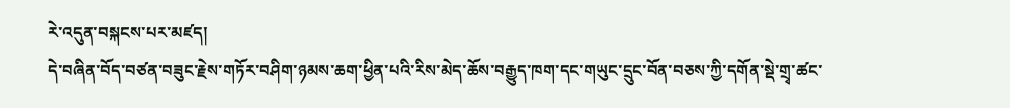རེ་འདུན་བསྐངས་པར་མཛད།
དེ་བཞིན་བོད་བཙན་བཟུང་རྗེས་གཏོར་བཤིག་ཉམས་ཆག་ཕྱིན་པའི་རིས་མེད་ཆོས་བརྒྱུད་ཁག་དང་གཡུང་དྲུང་བོན་བཅས་ཀྱི་དགོན་སྡེ་གྲྭ་ཚང་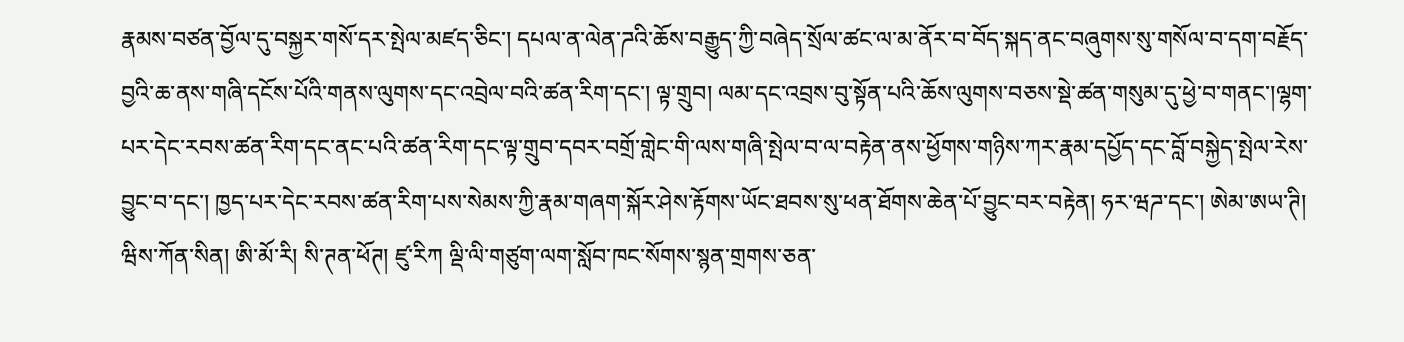རྣམས་བཙན་བྱོལ་དུ་བསྐྱར་གསོ་དར་སྤེལ་མཛད་ཅིང་། དཔལ་ན་ལེན་ཌའི་ཆོས་བརྒྱུད་ཀྱི་བཞེད་སྲོལ་ཚང་ལ་མ་ནོར་བ་བོད་སྐད་ནང་བཞུགས་སུ་གསོལ་བ་དག་བརྗོད་བྱའི་ཆ་ནས་གཞི་དངོས་པོའི་གནས་ལུགས་དང་འབྲེལ་བའི་ཚན་རིག་དང་། ལྟ་གྲུབ། ལམ་དང་འབྲས་བུ་སྟོན་པའི་ཆོས་ལུགས་བཅས་སྡེ་ཚན་གསུམ་དུ་ཕྱེ་བ་གནང་།ལྷག་པར་དེང་རབས་ཚན་རིག་དང་ནང་པའི་ཚན་རིག་དང་ལྟ་གྲུབ་དབར་བགྲོ་གླེང་གི་ལས་གཞི་སྤེལ་བ་ལ་བརྟེན་ནས་ཕྱོགས་གཉིས་ཀར་རྣམ་དཔྱོད་དང་བློ་བསྐྱེད་སྤེལ་རེས་བྱུང་བ་དང་། ཁྱད་པར་དེང་རབས་ཚན་རིག་པས་སེམས་ཀྱི་རྣམ་གཞག་སྐོར་ཤེས་རྟོགས་ཡོང་ཐབས་སུ་ཕན་ཐོགས་ཆེན་པོ་བྱུང་བར་བརྟེན། ཧར་ཝཌ་དང་། ཨེམ་ཨཡ་ཊི། ཝིས་ཀོན་སིན། ཨི་མོ་རི། སི་ཊན་ཕོཊ། ཛུ་རིཀ ལྡི་ལི་གཙུག་ལག་སློབ་ཁང་སོགས་སྙན་གྲགས་ཅན་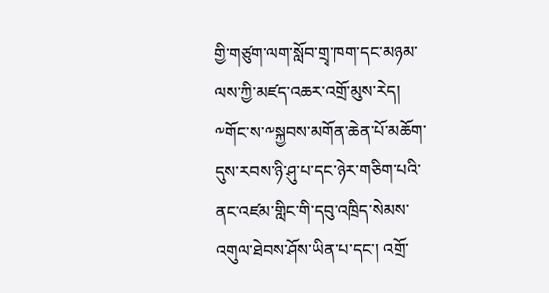གྱི་གཙུག་ལག་སློབ་གྲྭ་ཁག་དང་མཉམ་ལས་ཀྱི་མཛད་འཆར་འགྲོ་མུས་རེད།
༸གོང་ས་༸སྐྱབས་མགོན་ཆེན་པོ་མཆོག་དུས་རབས་ཉི་ཤུ་པ་དང་ཉེར་གཅིག་པའི་ནང་འཛམ་གླིང་གི་དབུ་འཁྲིད་སེམས་འགུལ་ཐེབས་ཤོས་ཡིན་པ་དང་། འགྲོ་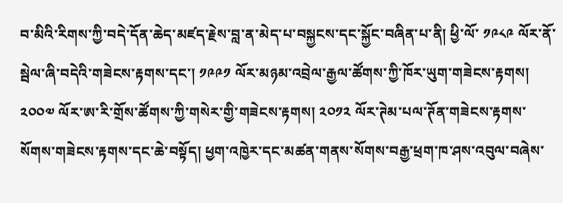བ་མིའི་རིགས་ཀྱི་བདེ་དོན་ཆེད་མཛད་རྗེས་བླ་ན་མེད་པ་བསྐྱངས་དང་སྐྱོང་བཞིན་པ་ནི། ཕྱི་ལོ་ ༡༩༨༩ ལོར་ནོ་སྦེལ་ཞི་བདེའི་གཟེངས་རྟགས་དང་། ༡༩༩༡ ལོར་མཉམ་འབྲེལ་རྒྱལ་ཚོགས་ཀྱི་ཁོར་ཡུག་གཟེངས་རྟགས། ༢༠༠༧ ལོར་ཨ་རི་གྲོས་ཚོགས་ཀྱི་གསེར་གྱི་གཟེངས་རྟགས། ༢༠༡༢ ལོར་ཊེམ་པལ་ཊོན་གཟེངས་རྟགས་སོགས་གཟེངས་རྟགས་དང་ཆེ་བསྟོད། ཕྱག་འཁྱེར་དང་མཚན་གནས་སོགས་བརྒྱ་ཕྲག་ཁ་ཤས་འབུལ་བཞེས་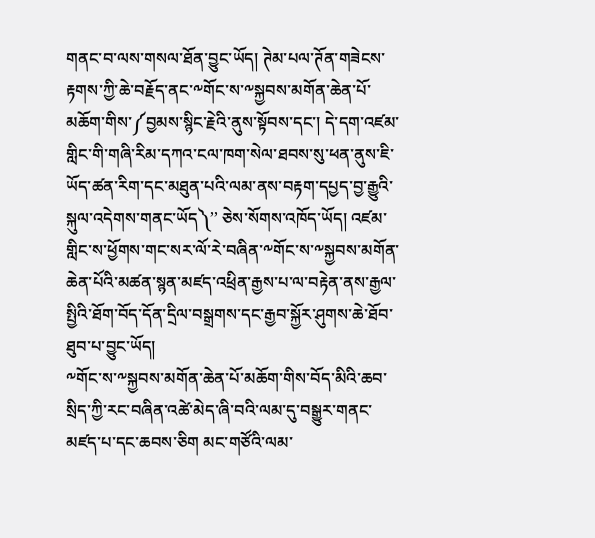གནང་བ་ལས་གསལ་ཐོན་བྱུང་ཡོད། ཊེམ་པལ་ཊོན་གཟེངས་རྟགས་ཀྱི་ཆེ་བརྗོད་ནང་༸གོང་ས་༸སྐྱབས་མགོན་ཆེན་པོ་མཆོག་གིས་༼བྱམས་སྙིང་རྗེའི་ནུས་སྟོབས་དང་། དེ་དག་འཛམ་གླིང་གི་གཞི་རིམ་དཀའ་ངལ་ཁག་སེལ་ཐབས་སུ་ཕན་ནུས་ཇི་ཡོད་ཚན་རིག་དང་མཐུན་པའི་ལམ་ནས་བརྟག་དཔྱད་བྱ་རྒྱུའི་སྐུལ་འདེགས་གནང་ཡོད༽’’ ཅེས་སོགས་འཁོད་ཡོད། འཛམ་གླིང་ས་ཕྱོགས་གང་སར་ལོ་རེ་བཞིན་༸གོང་ས་༸སྐྱབས་མགོན་ཆེན་པོའི་མཚན་སྙན་མཛད་འཕྲིན་རྒྱས་པ་ལ་བརྟེན་ནས་རྒྱལ་སྤྱིའི་ཐོག་བོད་དོན་དྲིལ་བསྒྲགས་དང་རྒྱབ་སྐྱོར་ཤུགས་ཆེ་ཐོབ་ཐུབ་པ་བྱུང་ཡོད།
༸གོང་ས་༸སྐྱབས་མགོན་ཆེན་པོ་མཆོག་གིས་བོད་མིའི་ཆབ་སྲིད་ཀྱི་རང་བཞིན་འཚེ་མེད་ཞི་བའི་ལམ་དུ་བསྒྱུར་གནང་མཛད་པ་དང་ཆབས་ཅིག མང་གཙོའི་ལམ་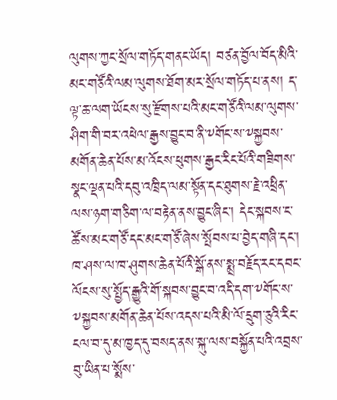ལུགས་ཀྱང་སྲོལ་གཏོད་གནང་ཡོད། བཙན་བྱོལ་བོད་མིའི་མང་གཙོའི་ལམ་ལུགས་ཐོག་མར་སྲོལ་གཏོད་པ་ནས། ད་ལྟ་ཆ་ལག་ཡོངས་སུ་རྫོགས་པའི་མང་གཙོའི་ལམ་ལུགས་ཤིག་གི་བར་འཕེལ་རྒྱས་བྱུང་བ་ནི་༸གོང་ས་༸སྐྱབས་མགོན་ཆེན་པོས་མ་འོངས་ཕུགས་རྒྱང་རིང་པོའི་གཟིགས་སྣང་ལྡན་པའི་དབུ་འཁྲིད་ལམ་སྟོན་དང་ཐུགས་རྗེ་འཕྲིན་ལས་ཉག་གཅིག་ལ་བརྟེན་ནས་བྱུང་ཞིང་། དེང་སྐབས་ང་ཚོས་མང་གཙོ་དང་མང་གཙོ་ཞེས་སྤོབས་པ་བྱེད་གཞི་དང་། ཁ་ཤས་ལ་ཁ་ཤུགས་ཆེན་པོའི་སྒོ་ནས་སྨྲ་བརྗོད་རང་དབང་ལོངས་སུ་སྤྱོད་རྒྱུའི་གོ་སྐབས་བྱུང་བ་འདི་དག་༸གོང་ས་༸སྐྱབས་མགོན་ཆེན་པོས་འདས་པའི་མི་ལོ་དྲུག་ཅུའི་རིང་ངལ་བ་དུ་མ་ཁྱད་དུ་བསད་ནས་སྐུ་ལས་བསྐྱོན་པའི་འབྲས་བུ་ཡིན་པ་སྨོས་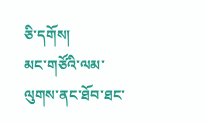ཅི་དགོས།
མང་གཙོའི་ལམ་ལུགས་ནང་ཐོབ་ཐང་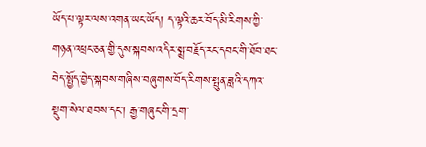ཡོད་པ་ལྟར་ལས་འགན་ཡང་ཡོད། ད་ལྟའི་ཆར་བོད་མི་རིགས་ཀྱི་གཉན་འཕྲང་ཅན་གྱི་དུས་སྐབས་འདིར་སྨྲ་བརྗོད་རང་དབང་གི་ཐོབ་ཐང་བེད་སྤྱོད་བྱེད་སྐབས་གཞིས་བཞུགས་བོད་རིགས་སྤུན་ཟླའི་དཀའ་སྡུག་སེལ་ཐབས་དང་། རྒྱ་གཞུང་གི་དྲག་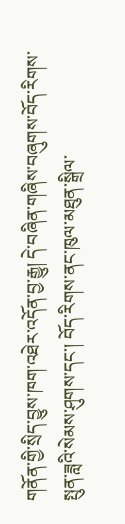གནོན་གྱི་སྲིད་བྱུས་ཁག་འཐེར་འདོན་བྱ་རྒྱུ། དེ་བཞིན་གཞིས་བཞུགས་བོད་རིགས་སྤུན་ཟླའི་སེམས་ཤུགས་དང་། བོད་རིགས་ནང་ཁུལ་མཐུན་སྒྲིལ་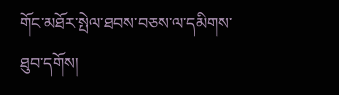གོང་མཐོར་སྤེལ་ཐབས་བཅས་ལ་དམིགས་ཐུབ་དགོས།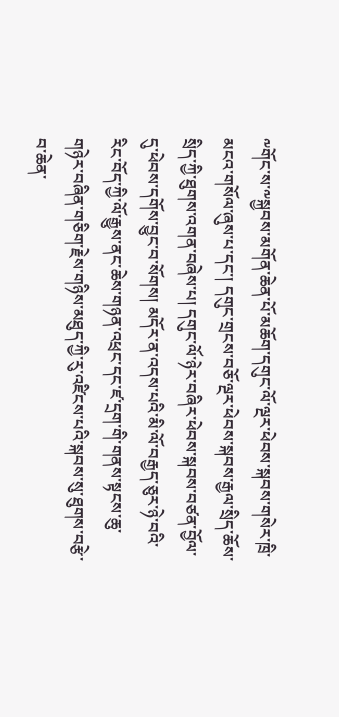༸གོང་ས་༸སྐྱབས་མགོན་ཆེན་པོ་མཆོག་དགུང་ལོ་ལྔར་ཕེབས་སྐབས་གསེར་ཁྲི་མངའ་གསོལ་ཞུས་པ་དང་། དགུང་གྲངས་བཅོ་ལྔར་ཕེབས་སྐབས་རྒྱལ་སྲིད་ཆོས་སྲིད་ཀྱི་ཐུགས་འགན་བཞེས་པ། དགུང་ལོ་ཉེར་བཞིར་ཕེབས་སྐབས་བཙན་བྱོལ་དུ་ཕེབས་དགོས་བྱུང་བ་སོགས། མདོར་ན་འདས་པའི་མི་ལོ་བརྒྱད་ཅུར་ཉེ་བའི་རིང་བོད་ཀྱི་ལོ་རྒྱུས་ནང་ཆེས་གཉན་འཕྲང་དང་ཛ་དྲག་གི་གནས་སྟངས་ཆུ་གཉེར་བཞིན་གཅིག་རྗེས་གཉིས་མཐུད་ཀྱི་རུ་འཛིངས་པའི་སྐབས་སུ་ཐུགས་བརྩེ་བ་ཆེན་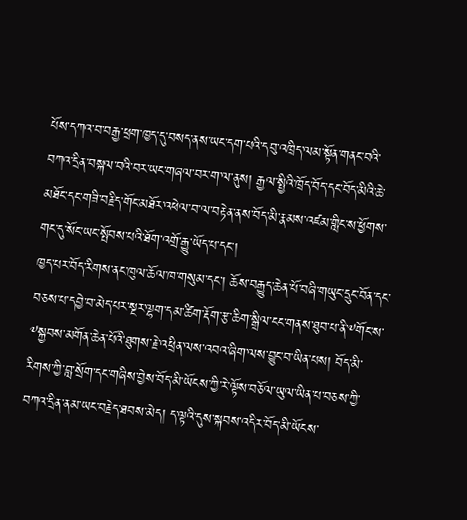པོས་དཀའ་བ་བརྒྱ་ཕྲག་ཁྱད་དུ་བསད་ནས་ཡང་དག་པའི་དབུ་འཁྲིད་ལམ་སྟོན་གནང་བའི་བཀའ་དྲིན་བསྐལ་བའི་བར་ཡང་གཞལ་བར་ག་ལ་ནུས། རྒྱལ་སྤྱིའི་ཁྲོད་བོད་དང་བོད་མིའི་ཆེ་མཐོང་དང་གཟི་བརྗིད་གོང་མཐོར་འཕེལ་བ་ལ་བརྟེན་ནས་བོད་མི་རྣམས་འཛམ་གླིང་ས་ཕྱོགས་གང་དུ་སོང་ཡང་སྤོབས་པའི་ཐོག་འགྲོ་རྒྱུ་ཡོད་པ་དང་།
ཁྱད་པར་བོད་རིགས་ནང་ཁུལ་ཆོལ་ཁ་གསུམ་དང་། ཆོས་བརྒྱུད་ཆེན་པོ་བཞི་གཡུང་དྲུང་བོན་དང་བཅས་པ་དབྱེ་བ་མེད་པར་སྔར་ལྷག་དམ་ཚིག་རྡོག་རྩ་ཆིག་སྒྲིལ་ངང་གནས་ཐུབ་པ་ནི་༸གོང་ས་༸སྐྱབས་མགོན་ཆེན་པོའི་ཐུགས་རྗེ་འཕྲིན་ལས་འབའ་ཞིག་ལས་བྱུང་བ་ཡིན་པས། བོད་མི་རིགས་ཀྱི་བླ་སྲོག་དང་གཞིས་བྱེས་བོད་མི་ཡོངས་ཀྱི་རེ་ལྟོས་བཅོལ་ཡུལ་ཡིན་པ་བཅས་ཀྱི་བཀའ་དྲིན་ནམ་ཡང་བརྗེད་ཐབས་མེད། ད་ལྟའི་དུས་སྐབས་འདིར་བོད་མི་ཡོངས་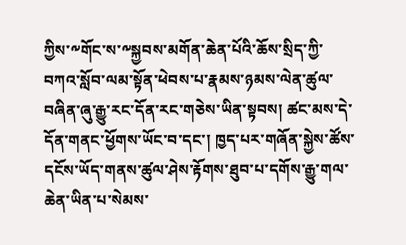ཀྱིས་༸གོང་ས་༸སྐྱབས་མགོན་ཆེན་པོའི་ཆོས་སྲིད་ཀྱི་བཀའ་སློབ་ལམ་སྟོན་ཕེབས་པ་རྣམས་ཉམས་ལེན་ཚུལ་བཞིན་ཞུ་རྒྱུ་རང་དོན་རང་གཅེས་ཡིན་སྟབས། ཚང་མས་དེ་དོན་གནང་ཕྱོགས་ཡོང་བ་དང་། ཁྱད་པར་གཞོན་སྐྱེས་ཚོས་དངོས་ཡོད་གནས་ཚུལ་ཤེས་རྟོགས་ཐུབ་པ་དགོས་རྒྱུ་གལ་ཆེན་ཡིན་པ་སེམས་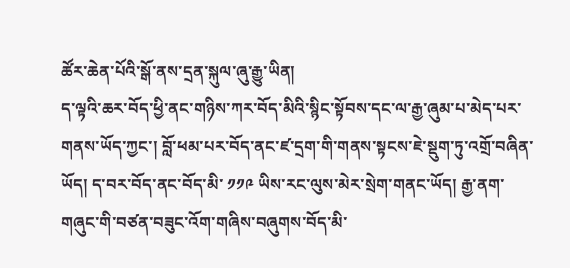ཚོར་ཆེན་པོའི་སྒོ་ནས་དྲན་སྐུལ་ཞུ་རྒྱུ་ཡིན།
ད་ལྟའི་ཆར་བོད་ཕྱི་ནང་གཉིས་ཀར་བོད་མིའི་སྙིང་སྟོབས་དང་ལ་རྒྱ་ཞུམ་པ་མེད་པར་གནས་ཡོད་ཀྱང་། བློ་ཕམ་པར་བོད་ནང་ཛ་དྲག་གི་གནས་སྟངས་ཇེ་སྡུག་ཏུ་འགྲོ་བཞིན་ཡོད། ད་བར་བོད་ནང་བོད་མི་ ༡༡༩ ཡིས་རང་ལུས་མེར་སྲེག་གནང་ཡོད། རྒྱ་ནག་གཞུང་གི་བཙན་བཟུང་འོག་གཞིས་བཞུགས་བོད་མི་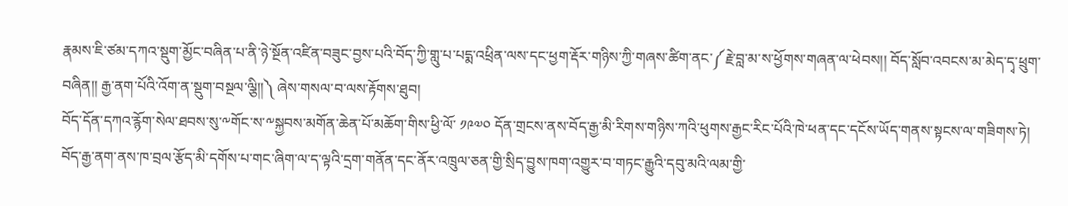རྣམས་ཇི་ཙམ་དཀའ་སྡུག་མྱོང་བཞིན་པ་ནི་ཉེ་སྔོན་འཛིན་བཟུང་བྱས་པའི་བོད་ཀྱི་གླུ་པ་པདྨ་འཕྲིན་ལས་དང་ཕྱག་རྡོར་གཉིས་ཀྱི་གཞས་ཚིག་ནང་༼རྗེ་བླ་མ་ས་ཕྱོགས་གཞན་ལ་ཕེབས།། བོད་སློབ་འབངས་མ་མེད་དྭ་ཕྲུག་བཞིན།། རྒྱ་ནག་པོའི་འོག་ན་སྡུག་བསྔལ་ལྕི།།༽ ཞེས་གསལ་བ་ལས་རྟོགས་ཐུབ།
བོད་དོན་དཀའ་རྙོག་སེལ་ཐབས་སུ་༸གོང་ས་༸སྐྱབས་མགོན་ཆེན་པོ་མཆོག་གིས་ཕྱི་ལོ་ ༡༩༧༠ དོན་གྲངས་ནས་བོད་རྒྱ་མི་རིགས་གཉིས་ཀའི་ཕུགས་རྒྱང་རིང་པོའི་ཁེ་ཕན་དང་དངོས་ཡོད་གནས་སྟངས་ལ་གཟིགས་ཏེ། བོད་རྒྱ་ནག་ནས་ཁ་བྲལ་རྩོད་མི་དགོས་པ་གང་ཞིག་ལ་ད་ལྟའི་དྲག་གནོན་དང་ནོར་འཁྲུལ་ཅན་གྱི་སྲིད་བྱུས་ཁག་འགྱུར་བ་གཏང་རྒྱུའི་དབུ་མའི་ལམ་གྱི་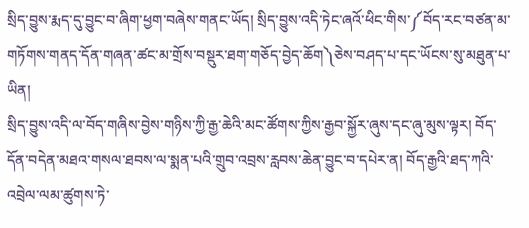སྲིད་བྱུས་རྨད་དུ་བྱུང་བ་ཞིག་ཕྱག་བཞེས་གནང་ཡོད། སྲིད་བྱུས་འདི་ཏེང་ཞའོ་ཕིང་གིས་༼བོད་རང་བཙན་མ་གཏོགས་གནད་དོན་གཞན་ཚང་མ་གྲོས་བསྡུར་ཐག་གཅོད་བྱེད་ཆོག༽ཅེས་བཤད་པ་དང་ཡོངས་སུ་མཐུན་པ་ཡིན།
སྲིད་བྱུས་འདི་ལ་བོད་གཞིས་བྱེས་གཉིས་ཀྱི་རྒྱ་ཆེའི་མང་ཚོགས་ཀྱིས་རྒྱབ་སྐྱོར་ཞུས་དང་ཞུ་མུས་ལྟར། བོད་དོན་བདེན་མཐའ་གསལ་ཐབས་ལ་སྨན་པའི་གྲུབ་འབྲས་རླབས་ཆེན་བྱུང་བ་དཔེར་ན། བོད་རྒྱའི་ཐད་ཀའི་འབྲེལ་ལམ་ཚུགས་ཏེ་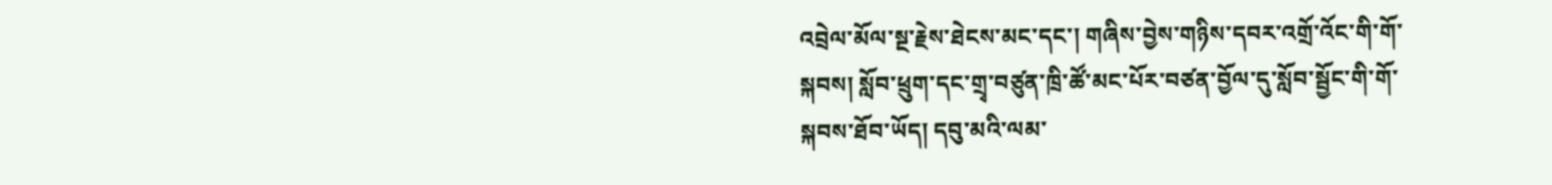འབྲེལ་མོལ་སྔ་རྗེས་ཐེངས་མང་དང་། གཞིས་བྱེས་གཉིས་དབར་འགྲོ་འོང་གི་གོ་སྐབས། སློབ་ཕྲུག་དང་གྲྭ་བཙུན་ཁྲི་ཚོ་མང་པོར་བཙན་བྱོལ་དུ་སློབ་སྦྱོང་གི་གོ་སྐབས་ཐོབ་ཡོད། དབུ་མའི་ལམ་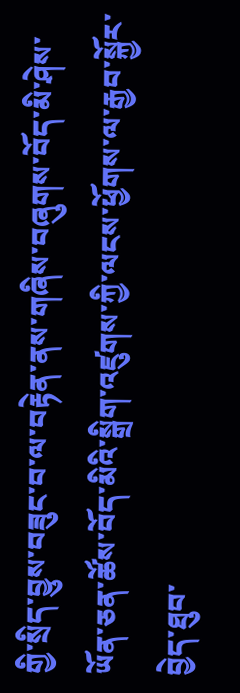གྱི་སྲིད་བྱུས་བཟུང་བ་ལ་བརྟེན་ནས་གཞིས་བཞུགས་བོད་མི་ཤེས་ཡོན་ཅན་ཚོས་བོད་མིའི་སྒྲིག་འཛུགས་ཀྱི་ལངས་ཕྱོགས་ལ་རྒྱབ་སྐྱོར་བྱེད་ཐུབ་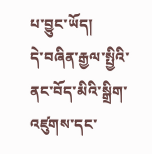པ་བྱུང་ཡོད།
དེ་བཞིན་རྒྱལ་སྤྱིའི་ནང་བོད་མིའི་སྒྲིག་འཛུགས་དང་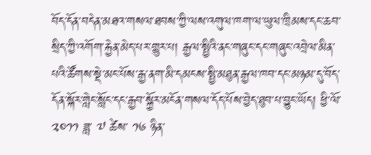བོད་དོན་བདེན་མཐའ་གསལ་ཐབས་ཀྱི་ལས་འགུལ་ཁག་ལ་ཡུལ་ཁྲིམས་དང་ཆབ་སྲིད་ཀྱི་འགོག་རྐྱེན་མེད་པར་གྱུར་པ། རྒྱལ་སྤྱིའི་ནང་གཞུང་དང་གཞུང་འབྲེལ་མིན་པའི་ཚོགས་སྡེ་མང་པོས་རྒྱ་ནག་མི་དམངས་སྤྱི་མཐུན་རྒྱལ་ཁབ་དང་མཉམ་དུ་བོད་དོན་སྐོར་གླེང་སློང་དང་རྒྱབ་སྐྱོར་མངོན་གསལ་དོད་པོས་བྱེད་ཐུབ་པ་བྱུང་ཡོད། ཕྱི་ལོ་ ༢༠༡༡ ཟླ་ ༧ ཚེས་ ༡༦ ཉིན་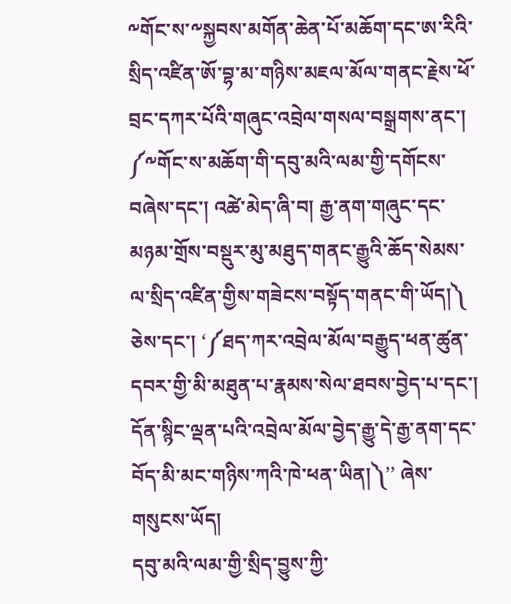༸གོང་ས་༸སྐྱབས་མགོན་ཆེན་པོ་མཆོག་དང་ཨ་རིའི་སྲིད་འཛིན་ཨོ་བྷ་མ་གཉིས་མཇལ་མོལ་གནང་རྗེས་ཕོ་བྲང་དཀར་པོའི་གཞུང་འབྲེལ་གསལ་བསྒྲགས་ནང་། ༼༸གོང་ས་མཆོག་གི་དབུ་མའི་ལམ་གྱི་དགོངས་བཞེས་དང་། འཚེ་མེད་ཞི་བ། རྒྱ་ནག་གཞུང་དང་མཉམ་གྲོས་བསྡུར་མུ་མཐུད་གནང་རྒྱུའི་ཆོད་སེམས་ལ་སྲིད་འཛིན་གྱིས་གཟེངས་བསྟོད་གནང་གི་ཡོད།༽ ཅེས་དང་། ‘༼ཐད་ཀར་འབྲེལ་མོལ་བརྒྱུད་ཕན་ཚུན་དབར་གྱི་མི་མཐུན་པ་རྣམས་སེལ་ཐབས་བྱེད་པ་དང་། དོན་སྙིང་ལྡན་པའི་འབྲེལ་མོལ་བྱེད་རྒྱུ་དེ་རྒྱ་ནག་དང་བོད་མི་མང་གཉིས་ཀའི་ཁེ་ཕན་ཡིན།༽’’ ཞེས་གསུངས་ཡོད།
དབུ་མའི་ལམ་གྱི་སྲིད་བྱུས་ཀྱི་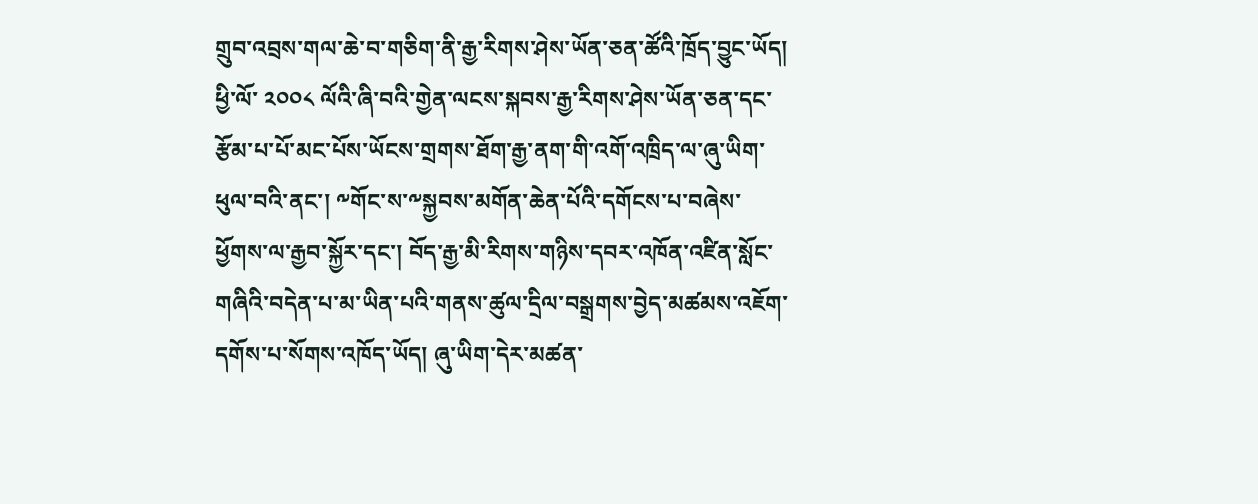གྲུབ་འབྲས་གལ་ཆེ་བ་གཅིག་ནི་རྒྱ་རིགས་ཤེས་ཡོན་ཅན་ཚོའི་ཁྲོད་བྱུང་ཡོད། ཕྱི་ལོ་ ༢༠༠༨ ལོའི་ཞི་བའི་གྱེན་ལངས་སྐབས་རྒྱ་རིགས་ཤེས་ཡོན་ཅན་དང་རྩོམ་པ་པོ་མང་པོས་ཡོངས་གྲགས་ཐོག་རྒྱ་ནག་གི་འགོ་འཁྲིད་ལ་ཞུ་ཡིག་ཕུལ་བའི་ནང་། ༸གོང་ས་༸སྐྱབས་མགོན་ཆེན་པོའི་དགོངས་པ་བཞེས་ཕྱོགས་ལ་རྒྱབ་སྐྱོར་དང་། བོད་རྒྱ་མི་རིགས་གཉིས་དབར་འཁོན་འཛིན་སློང་གཞིའི་བདེན་པ་མ་ཡིན་པའི་གནས་ཚུལ་དྲིལ་བསྒྲགས་བྱེད་མཚམས་འཇོག་དགོས་པ་སོགས་འཁོད་ཡོད། ཞུ་ཡིག་དེར་མཚན་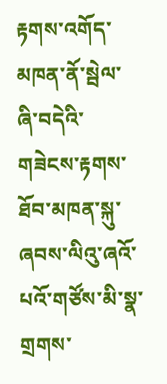རྟགས་འགོད་མཁན་ནོ་སྦེལ་ཞི་བདེའི་གཟེངས་རྟགས་ཐོབ་མཁན་སྐུ་ཞབས་ལིའུ་ཞའོ་པའོ་གཙོས་མི་སྣ་གྲགས་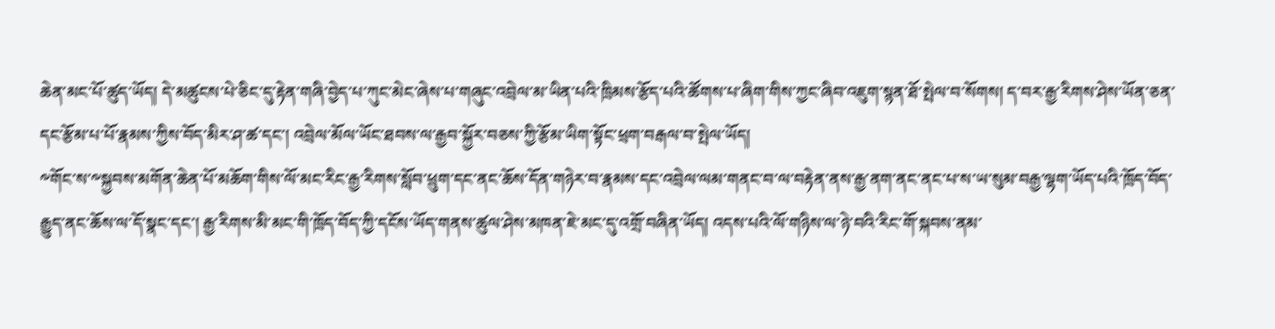ཆེན་མང་པོ་ཚུད་ཡོད། དེ་མཚུངས་པེ་ཅིང་དུ་རྟེན་གཞི་བྱེད་པ་ཀུང་མེང་ཞེས་པ་གཞུང་འབྲེལ་མ་ཡིན་པའི་ཁྲིམས་རྩོད་པའི་ཚོགས་པ་ཞིག་གིས་ཀྱང་ཞིབ་འཇུག་སྙན་ཐོ་སྤེལ་བ་སོགས། ད་བར་རྒྱ་རིགས་ཤེས་ཡོན་ཅན་དང་རྩོམ་པ་པོ་རྣམས་ཀྱིས་བོད་མིར་ཤ་ཚ་དང་། འབྲེལ་མོལ་ཡོང་ཐབས་ལ་རྒྱབ་སྐྱོར་བཅས་ཀྱི་རྩོམ་ཡིག་སྟོང་ཕྲག་བརྒལ་བ་སྤེལ་ཡོད།
༸གོང་ས་༸སྐྱབས་མགོན་ཆེན་པོ་མཆོག་གིས་ལོ་མང་རིང་རྒྱ་རིགས་སློབ་ཕྲུག་དང་ནང་ཆོས་དོན་གཉེར་བ་རྣམས་དང་འབྲེལ་ལམ་གནང་བ་ལ་བརྟེན་ནས་རྒྱ་ནག་ནང་ནང་པ་ས་ཡ་སུམ་བརྒྱ་ལྷག་ཡོད་པའི་ཁྲོད་བོད་རྒྱུད་ནང་ཆོས་ལ་དོ་སྣང་དང་། རྒྱ་རིགས་མི་མང་གི་ཁྲོད་བོད་ཀྱི་དངོས་ཡོད་གནས་ཚུལ་ཤེས་མཁན་ཇེ་མང་དུ་འགྲོ་བཞིན་ཡོད། འདས་པའི་ལོ་གཉིས་ལ་ཉེ་བའི་རིང་གོ་སྐབས་ནམ་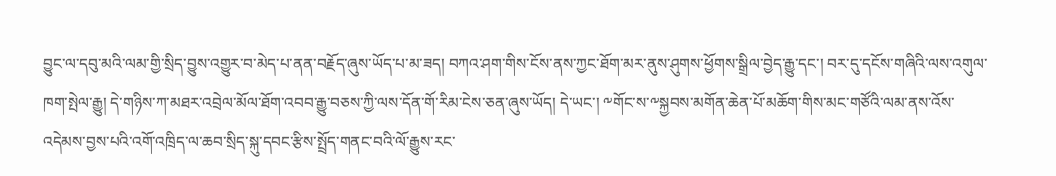བྱུང་ལ་དབུ་མའི་ལམ་གྱི་སྲིད་བྱུས་འགྱུར་བ་མེད་པ་ནན་བརྗོད་ཞུས་ཡོད་པ་མ་ཟད། བཀའ་ཤག་གིས་ངོས་ནས་ཀྱང་ཐོག་མར་ནུས་ཤུགས་ཕྱོགས་སྒྲིལ་བྱེད་རྒྱུ་དང་། བར་དུ་དངོས་གཞིའི་ལས་འགུལ་ཁག་སྤེལ་རྒྱུ། དེ་གཉིས་ཀ་མཐར་འབྲེལ་མོལ་ཐོག་འབབ་རྒྱུ་བཅས་ཀྱི་ལས་དོན་གོ་རིམ་ངེས་ཅན་ཞུས་ཡོད། དེ་ཡང་། ༸གོང་ས་༸སྐྱབས་མགོན་ཆེན་པོ་མཆོག་གིས་མང་གཙོའི་ལམ་ནས་འོས་འདེམས་བྱས་པའི་འགོ་འཁྲིད་ལ་ཆབ་སྲིད་སྐུ་དབང་རྩིས་སྤྲོད་གནང་བའི་ལོ་རྒྱུས་རང་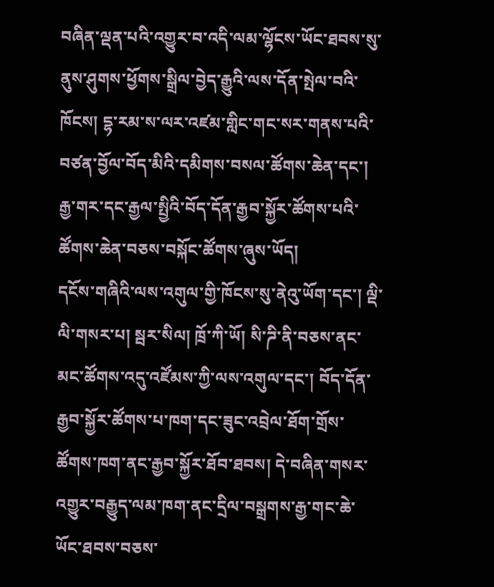བཞིན་ལྡན་པའི་འགྱུར་བ་འདི་ལམ་ལྷོངས་ཡོང་ཐབས་སུ་ནུས་ཤུགས་ཕྱོགས་སྒྲིལ་བྱེད་རྒྱུའི་ལས་དོན་སྤེལ་བའི་ཁོངས། དྷ་རམ་ས་ལར་འཛམ་གླིང་གང་སར་གནས་པའི་བཙན་བྱོལ་བོད་མིའི་དམིགས་བསལ་ཚོགས་ཆེན་དང་། རྒྱ་གར་དང་རྒྱལ་སྤྱིའི་བོད་དོན་རྒྱབ་སྐྱོར་ཚོགས་པའི་ཚོགས་ཆེན་བཅས་བསྐོང་ཚོགས་ཞུས་ཡོད།
དངོས་གཞིའི་ལས་འགུལ་གྱི་ཁོངས་སུ་ནེའུ་ཡོག་དང་། ལྡི་ལི་གསར་པ། སྦར་སིལ། ཁྲོ་ཀི་ཡོ། སི་ཌི་ནི་བཅས་ནང་མང་ཚོགས་འདུ་འཛོམས་ཀྱི་ལས་འགུལ་དང་། བོད་དོན་རྒྱབ་སྐྱོར་ཚོགས་པ་ཁག་དང་ཟུང་འབྲེལ་ཐོག་གྲོས་ཚོགས་ཁག་ནང་རྒྱབ་སྐྱོར་ཐོབ་ཐབས། དེ་བཞིན་གསར་འགྱུར་བརྒྱུད་ལམ་ཁག་ནང་དྲིལ་བསྒྲགས་རྒྱ་གང་ཆེ་ཡོང་ཐབས་བཅས་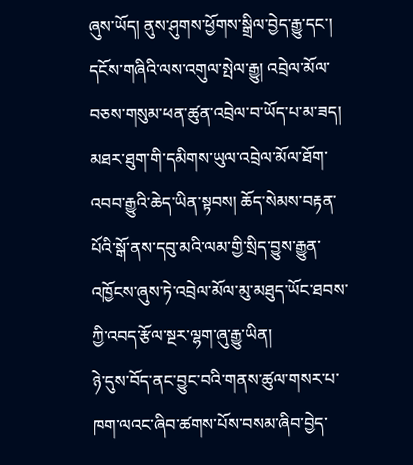ཞུས་ཡོད། ནུས་ཤུགས་ཕྱོགས་སྒྲིལ་བྱེད་རྒྱུ་དང་། དངོས་གཞིའི་ལས་འགུལ་སྤེལ་རྒྱུ། འབྲེལ་མོལ་བཅས་གསུམ་ཕན་ཚུན་འབྲེལ་བ་ཡོད་པ་མ་ཟད། མཐར་ཐུག་གི་དམིགས་ཡུལ་འབྲེལ་མོལ་ཐོག་འབབ་རྒྱུའི་ཆེད་ཡིན་སྟབས། ཆོད་སེམས་བརྟན་པོའི་སྒོ་ནས་དབུ་མའི་ལམ་གྱི་སྲིད་བྱུས་རྒྱུན་འཁྱོངས་ཞུས་ཏེ་འབྲེལ་མོལ་མུ་མཐུད་ཡོང་ཐབས་ཀྱི་འབད་རྩོལ་སྔར་ལྷག་ཞུ་རྒྱུ་ཡིན།
ཉེ་དུས་བོད་ནང་བྱུང་བའི་གནས་ཚུལ་གསར་པ་ཁག་ལའང་ཞིབ་ཚགས་པོས་བསམ་ཞིབ་བྱེད་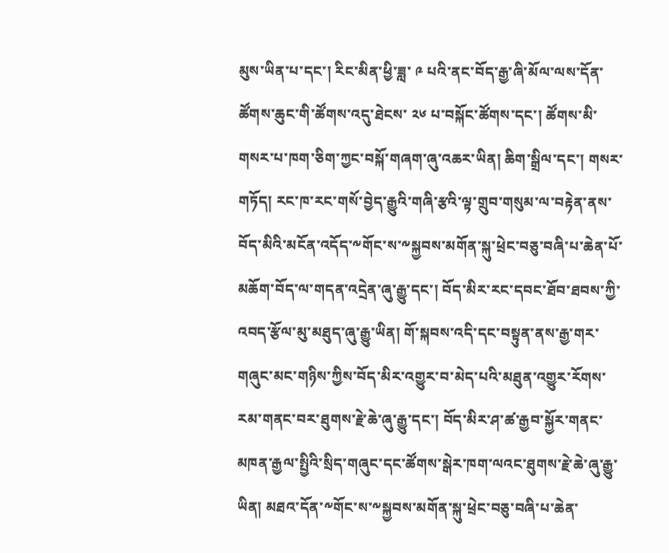མུས་ཡིན་པ་དང་། རིང་མིན་ཕྱི་ཟླ་ ༩ པའི་ནང་བོད་རྒྱ་ཞི་མོལ་ལས་དོན་ཚོགས་ཆུང་གི་ཚོགས་འདུ་ཐེངས་ ༢༦ པ་བསྐོང་ཚོགས་དང་། ཚོགས་མི་གསར་པ་ཁག་ཅིག་ཀྱང་བསྐོ་གཞག་ཞུ་འཆར་ཡིན། ཆིག་སྒྲིལ་དང་། གསར་གཏོད། རང་ཁ་རང་གསོ་བྱེད་རྒྱུའི་གཞི་རྩའི་ལྟ་གྲུབ་གསུམ་ལ་བརྟེན་ནས་བོད་མིའི་མངོན་འདོད་༸གོང་ས་༸སྐྱབས་མགོན་སྐུ་ཕྲེང་བཅུ་བཞི་པ་ཆེན་པོ་མཆོག་བོད་ལ་གདན་འདྲེན་ཞུ་རྒྱུ་དང་། བོད་མིར་རང་དབང་ཐོབ་ཐབས་ཀྱི་འབད་རྩོལ་མུ་མཐུད་ཞུ་རྒྱུ་ཡིན། གོ་སྐབས་འདི་དང་བསྟུན་ནས་རྒྱ་གར་གཞུང་མང་གཉིས་ཀྱིས་བོད་མིར་འགྱུར་བ་མེད་པའི་མཐུན་འགྱུར་རོགས་རམ་གནང་བར་ཐུགས་རྗེ་ཆེ་ཞུ་རྒྱུ་དང་། བོད་མིར་ཤ་ཚ་རྒྱབ་སྐྱོར་གནང་མཁན་རྒྱལ་སྤྱིའི་སྲིད་གཞུང་དང་ཚོགས་སྒེར་ཁག་ལའང་ཐུགས་རྗེ་ཆེ་ཞུ་རྒྱུ་ཡིན། མཐའ་དོན་༸གོང་ས་༸སྐྱབས་མགོན་སྐུ་ཕྲེང་བཅུ་བཞི་པ་ཆེན་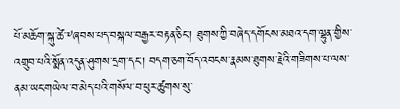པོ་མཆོག་སྐུ་ཚེ་༸ཞབས་པད་བསྐལ་བརྒྱར་བརྟན་ཅིང་། ཐུགས་ཀྱི་བཞེད་དགོངས་མཐའ་དག་ལྷུན་གྱིས་འགྲུབ་པའི་སྨོན་འདུན་ཤུགས་དྲག་དང་། བདག་ཅག་བོད་འབངས་རྣམས་ཐུགས་རྗེའི་གཟིགས་པ་ལས་ནམ་ཡང་གཡེལ་བ་མེད་པའི་གསོལ་བ་ཕུར་ཚུགས་སུ་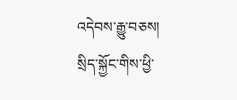འདེབས་རྒྱུ་བཅས། སྲིད་སྐྱོང་གིས་ཕྱི་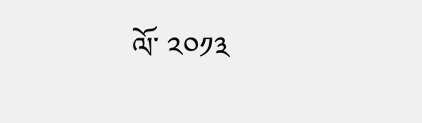ལོ་ ༢༠༡༣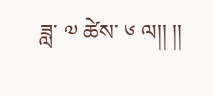ཟླ་ ༧ ཚེས་ ༦ ལ།། །།